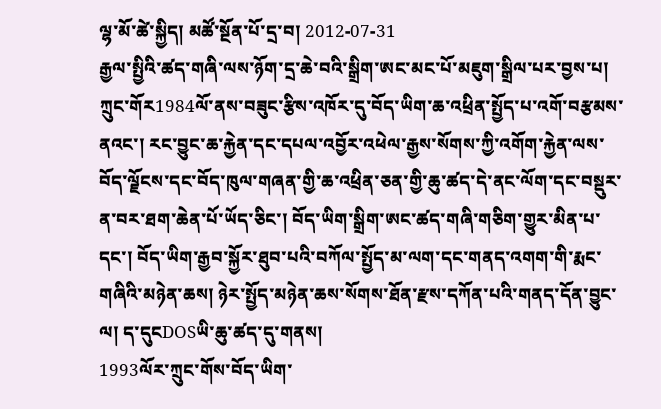ལྷ་མོ་ཚེ་སྐྱིད། མཚོ་སྔོན་པོ་དྲ་བ། 2012-07-31
རྒྱལ་སྤྱིའི་ཚད་གཞི་ལས་ཉོག་དྲ་ཆེ་བའི་སྒྲིག་ཨང་མང་པོ་མཇུག་སྒྲིལ་པར་བྱས་པ།
ཀྲུང་གོར1984ལོ་ནས་བཟུང་རྩིས་འཁོར་དུ་བོད་ཡིག་ཆ་འཕྲིན་སྤྱོད་པ་འགོ་བརྩམས་ནའང་། རང་བྱུང་ཆ་རྐྱེན་དང་དཔལ་འབྱོར་འཕེལ་རྒྱས་སོགས་ཀྱི་འགོག་རྐྱེན་ལས་བོད་ལྗོངས་དང་བོད་ཁུལ་གཞན་གྱི་ཆ་འཕྲིན་ཅན་གྱི་ཆུ་ཚད་དེ་ནང་ལོག་དང་བསྡུར་ན་བར་ཐག་ཆེན་པོ་ཡོད་ཅིང་། བོད་ཡིག་སྒྲིག་ཨང་ཚད་གཞི་གཅིག་གྱུར་མིན་པ་དང་། བོད་ཡིག་རྒྱབ་སྐྱོར་ཐུབ་པའི་བཀོལ་སྤྱོད་མ་ལག་དང་གནད་འགག་གི་རྨང་གཞིའི་མཉེན་ཆས། ཉེར་སྤྱོད་མཉེན་ཆས་སོགས་ཐོན་རྫས་དཀོན་པའི་གནད་དོན་བྱུང་ལ། ད་དུངDOSཡི་ཆུ་ཚད་དུ་གནས།
1993ལོར་ཀྲུང་གོས་བོད་ཡིག་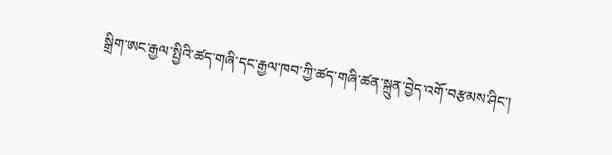སྒྲིག་ཨང་རྒྱལ་སྤྱིའི་ཚད་གཞི་དང་རྒྱལ་ཁབ་ཀྱི་ཚད་གཞི་ཚན་སྐྲུན་བྱེད་འགོ་བརྩམས་ཤིང་།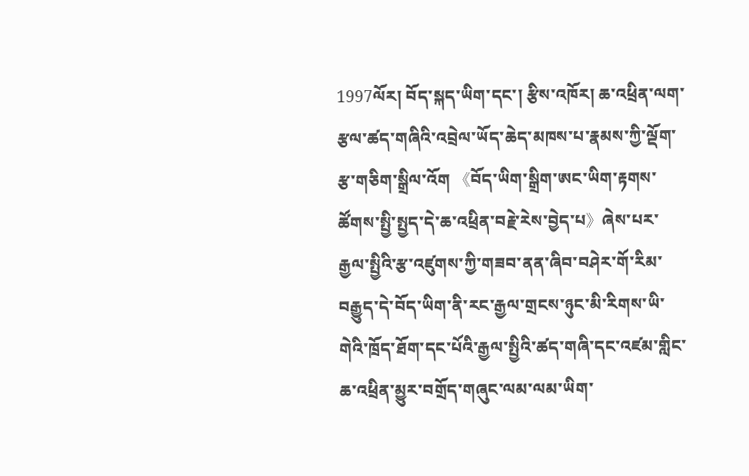1997ལོར། བོད་སྐད་ཡིག་དང་། རྩིས་འཁོར། ཆ་འཕྲིན་ལག་རྩལ་ཚད་གཞིའི་འབྲེལ་ཡོད་ཆེད་མཁས་པ་རྣམས་ཀྱི་ལྡོག་རྩ་གཅིག་སྒྲིལ་འོག 《བོད་ཡིག་སྒྲིག་ཨང་ཡིག་རྟགས་ཚོགས་སྤྱི་སྤྱད་དེ་ཆ་འཕྲིན་བརྗེ་རེས་བྱེད་པ》ཞེས་པར་རྒྱལ་སྤྱིའི་རྩ་འཛུགས་ཀྱི་གཟབ་ནན་ཞིབ་བཤེར་གོ་རིམ་བརྒྱུད་དེ་བོད་ཡིག་ནི་རང་རྒྱལ་གྲངས་ཉུང་མི་རིགས་ཡི་གེའི་ཁྲོད་ཐོག་དང་པོའི་རྒྱལ་སྤྱིའི་ཚད་གཞི་དང་འཛམ་གླིང་ཆ་འཕྲིན་མྱུར་བགྲོད་གཞུང་ལམ་ལམ་ཡིག་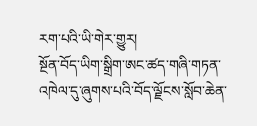རག་པའི་ཡི་གེར་གྱུར།
སྔོན་བོད་ཡིག་སྒྲིག་ཨང་ཚད་གཞི་གཏན་འཁེལ་དུ་ཞུགས་པའི་བོད་ལྗོངས་སློབ་ཆེན་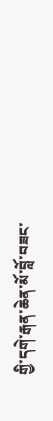གྱི་དགེ་རྒན་ཆེན་མོ་བློ་བཟང་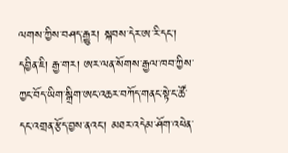ལགས་ཀྱིས་བཤད་རྒྱུར། སྐབས་དེར་ཨ་རི་དང་། དབྱིན་ཇི། རྒྱ་གར། ཨར་ལན་སོགས་རྒྱལ་ཁབ་ཀྱིས་ཀྱང་བོད་ཡིག་སྒྲིག་ཨང་འཆར་བཀོད་གནང་སྟེ་ང་ཚོ་དང་འགྲན་རྩོད་བྱས་ནའང་། མཐར་འདེམ་ཤོག་འཕེན་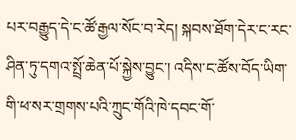པར་བརྒྱུད་དེ་ང་ཚོ་རྒྱལ་སོང་བ་རེད། སྐབས་ཐོག་དེར་ང་རང་ཤིན་ཏུ་དགའ་སྤྲོ་ཆེན་པོ་སྐྱེས་བྱུང་། འདིས་ང་ཚོས་བོད་ཡིག་གི་ཕ་སར་གྲགས་པའི་ཀྲུང་གོའི་ཁེ་དབང་གོ་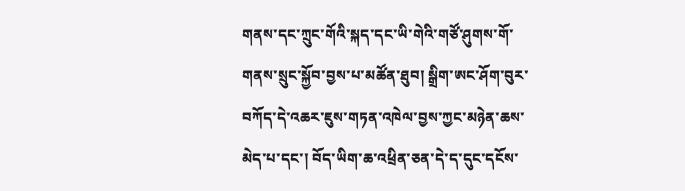གནས་དང་ཀྲུང་གོའི་སྐད་དང་ཡི་གེའི་གཙོ་ཤུགས་གོ་གནས་སྲུང་སྐྱོབ་བྱས་པ་མཚོན་ཐུབ། སྒྲིག་ཨང་ཤོག་བུར་བཀོད་དེ་འཆར་ཇུས་གཏན་འཁེལ་བྱས་ཀྱང་མཉེན་ཆས་མེད་པ་དང་། བོད་ཡིག་ཆ་འཕྲིན་ཅན་དེ་ད་དུང་དངོས་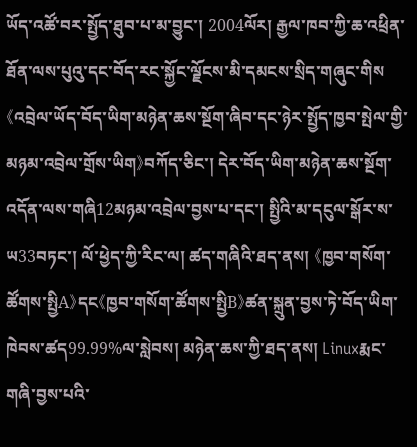ཡོད་འཚོ་བར་སྤྱོད་ཐུབ་པ་མ་བྱུང་། 2004ལོར། རྒྱལ་ཁབ་ཀྱི་ཆ་འཕྲིན་ཐོན་ལས་པུའུ་དང་བོད་རང་སྐྱོང་ལྗོངས་མི་དམངས་སྲིད་གཞུང་གིས《འབྲེལ་ཡོད་བོད་ཡིག་མཉེན་ཆས་སྔོག་ཞིབ་དང་ཉེར་སྤྱོད་ཁྱབ་སྤེལ་གྱི་མཉམ་འབྲེལ་གྲོས་ཡིག》བཀོད་ཅིང་། དེར་བོད་ཡིག་མཉེན་ཆས་སྔོག་འདོན་ལས་གཞི12མཉམ་འབྲེལ་བྱས་པ་དང་། སྤྱིའི་མ་དངུལ་སྒོར་ས་ཡ33བཏང་། ལོ་ཕྱེད་ཀྱི་རིང་ལ། ཚད་གཞིའི་ཐད་ནས། 《ཁྱབ་གསོག་ཚོགས་སྤྱིA》དང《ཁྱབ་གསོག་ཚོགས་སྤྱིB》ཚན་སྐྲུན་བྱས་ཏེ་བོད་ཡིག་ཁེབས་ཚད99.99%ལ་སླེབས། མཉེན་ཆས་ཀྱི་ཐད་ནས། Linuxརྨང་གཞི་བྱས་པའི་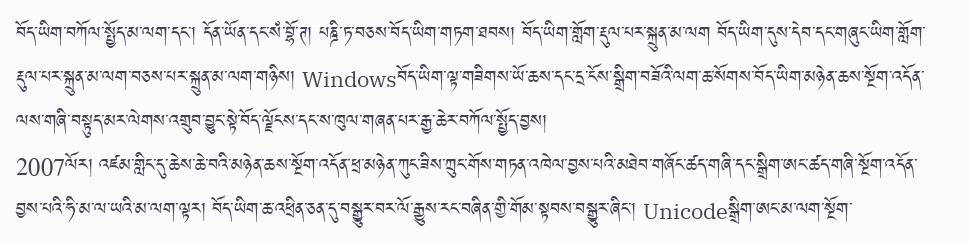བོད་ཡིག་བཀོལ་སྤྱོད་མ་ལག་དང་། དོན་ཡོན་དང་སཾ་བྷོ་ཊ། པཎྜི་ཏ་བཅས་བོད་ཡིག་གཏག་ཐབས། བོད་ཡིག་གློག་རྡུལ་པར་སྐྲུན་མ་ལག བོད་ཡིག་དུས་དེབ་དང་གཞུང་ཡིག་གློག་རྡུལ་པར་སྐྲུན་མ་ལག་བཅས་པར་སྐྲུན་མ་ལག་གཉིས། Windowsབོད་ཡིག་ལྟ་གཟིགས་ཡོ་ཆས་དང་དྲ་ངོས་སྒྲིག་བཟོའི་ལག་ཆ་སོགས་བོད་ཡིག་མཉེན་ཆས་སྔོག་འདོན་ལས་གཞི་བསྟུད་མར་ལེགས་འགྲུབ་བྱུང་སྟེ་བོད་ལྗོངས་དང་ས་ཁུལ་གཞན་པར་རྒྱ་ཆེར་བཀོལ་སྤྱོད་བྱས།
2007ལོར། འཛམ་གླིང་དུ་ཆེས་ཆེ་བའི་མཉེན་ཆས་སྔོག་འདོན་ཕྲ་མཉེན་ཀུང་ཟིས་ཀྲུང་གོས་གཏན་འཁེལ་བྱས་པའི་མཐེབ་གཞོང་ཚད་གཞི་དང་སྒྲིག་ཨང་ཚད་གཞི་སྔོག་འདོན་བྱས་པའི་ཧི་མ་ལ་ཡའི་མ་ལག་ལྟར། བོད་ཡིག་ཆ་འཕྲིན་ཅན་དུ་བསྒྱུར་བར་ལོ་རྒྱུས་རང་བཞིན་གྱི་གོམ་སྟབས་བསྒྱུར་ཞིང་། Unicodeསྒྲིག་ཨང་མ་ལག་སྔོག་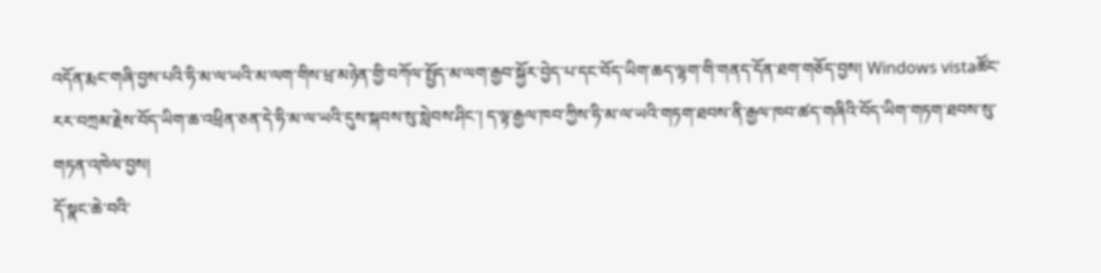འདོན་རྨང་གཞི་བྱས་པའི་ཧི་མ་ལ་ཡའི་མ་ལག་གིས་ཕྲ་མཉེན་གྱི་བཀོལ་སྤྱོད་མ་ལག་རྒྱབ་སྐྱོར་བྱེད་པ་དང་བོད་ཡིག་ཆད་ལྷག་གི་གནད་དོན་ཐག་གཅོད་བྱས། Windows vistaཚོང་རར་བཀྲམ་རྗེས་བོད་ཡིག་ཆ་འཕྲིན་ཅན་དེ་ཧི་མ་ལ་ཡའི་དུས་སྐབས་སུ་སླེབས་ཤིང་། ད་ལྟ་རྒྱལ་ཁབ་ཀྱིས་ཧི་མ་ལ་ཡའི་གཏག་ཐབས་ནི་རྒྱལ་ཁབ་ཚད་གཞིའི་བོད་ཡིག་གཏག་ཐབས་སུ་གཏན་འཁེལ་བྱས།
དོ་སྣང་ཆེ་བའི་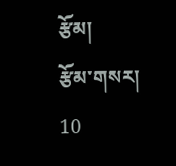རྩོམ།
རྩོམ་གསར། 10